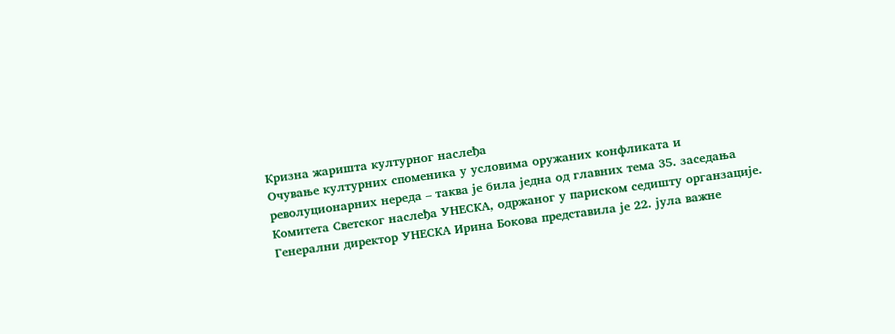Кризна жаришта културног наслеђа
Очување културних споменика у условима оружаних конфликата и револуционарних нереда – таква је била једна од главних тема 35. заседања Комитета Светског наслеђа УНЕСКА, одржаног у париском седишту органзације. Генерални директор УНЕСКА Ирина Бокова представила је 22. јула важне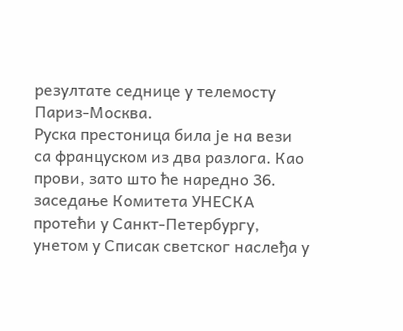резултате седнице у телемосту Париз-Москва.
Руска престоница била је на вези са француском из два разлога. Као прови, зато што ће наредно 36. заседање Комитета УНЕСКА протећи у Санкт-Петербургу, унетом у Списак светског наслеђа у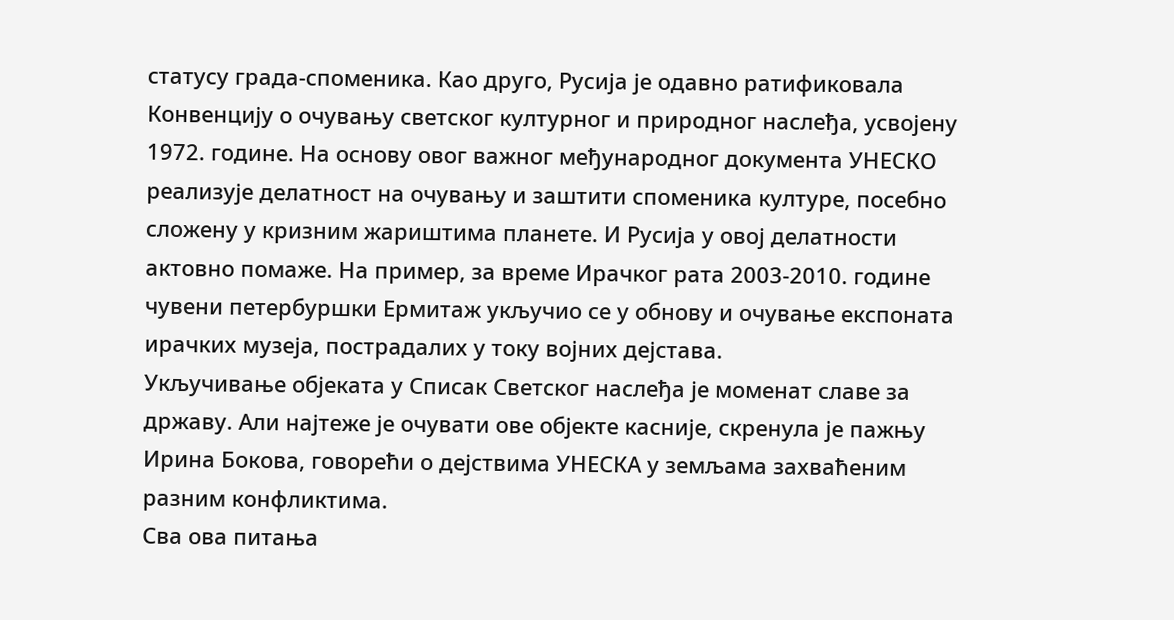статусу града-споменика. Као друго, Русија је одавно ратификовала Конвенцију о очувању светског културног и природног наслеђа, усвојену 1972. године. На основу овог важног међународног документа УНЕСКО реализује делатност на очувању и заштити споменика културе, посебно сложену у кризним жариштима планете. И Русија у овој делатности актовно помаже. На пример, за време Ирачког рата 2003-2010. године чувени петербуршки Ермитаж укључио се у обнову и очување експоната ирачких музеја, пострадалих у току војних дејстава.
Укључивање објеката у Списак Светског наслеђа је моменат славе за државу. Али најтеже је очувати ове објекте касније, скренула је пажњу Ирина Бокова, говорећи о дејствима УНЕСКА у земљама захваћеним разним конфликтима.
Сва ова питања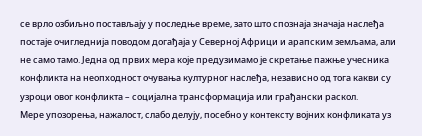се врло озбиљно постављају у последње време, зато што спознаја значаја наслеђа постаје очигледнија поводом догађаја у Северној Африци и арапским земљама, али не само тамо. Једна од првих мера које предузимамо је скретање пажње учесника конфликта на неопходност очувања културног наслеђа, независно од тога какви су узроци овог конфликта – социјална трансформација или грађански раскол.
Мере упозорења, нажалост, слабо делују, посебно у контексту војних конфликата уз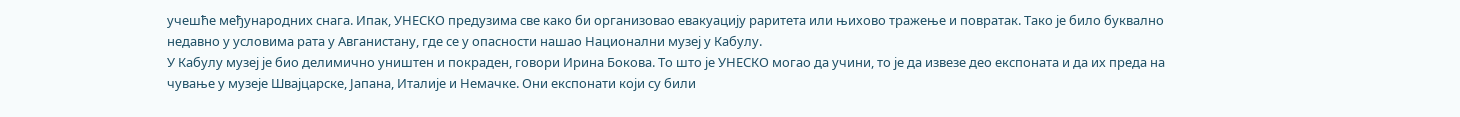учешће међународних снага. Ипак, УНЕСКО предузима све како би организовао евакуацију раритета или њихово тражење и повратак. Тако је било буквално недавно у условима рата у Авганистану, где се у опасности нашао Национални музеј у Кабулу.
У Кабулу музеј је био делимично уништен и покраден, говори Ирина Бокова. То што је УНЕСКО могао да учини, то је да извезе део експоната и да их преда на чување у музеје Швајцарске, Јапана, Италије и Немачке. Они експонати који су били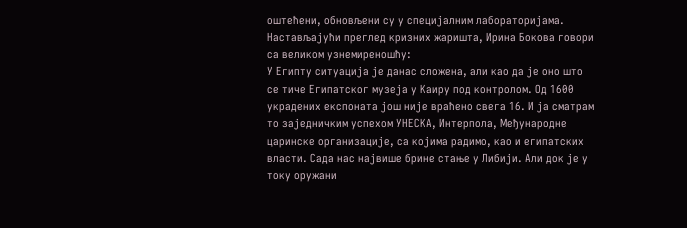оштећени, обновљени су у специјалним лабораторијама.
Настављајући преглед кризних жаришта, Ирина Бокова говори са великом узнемиреношћу:
У Египту ситуација је данас сложена, али као да је оно што се тиче Египатског музеја у Каиру под контролом. Од 1600 украдених експоната још није враћено свега 16. И ја сматрам то заједничким успехом УНЕСКА, Интерпола, Међународне царинске организације, са којима радимо, као и египатских власти. Сада нас највише брине стање у Либији. Али док је у току оружани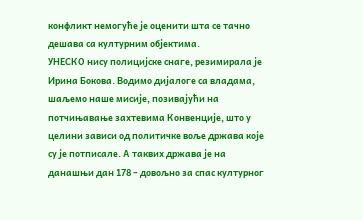конфликт немогуће је оценити шта се тачно дешава са културним објектима.
УНЕСКО нису полицијске снаге, резимирала је Ирина Бокова. Водимо дијалоге са владама, шаљемо наше мисије, позивајући на потчињавање захтевима Конвенције, што у целини зависи од политичке воље држава које су је потписале. А таквих држава је на данашњи дан 178 – довољно за спас културног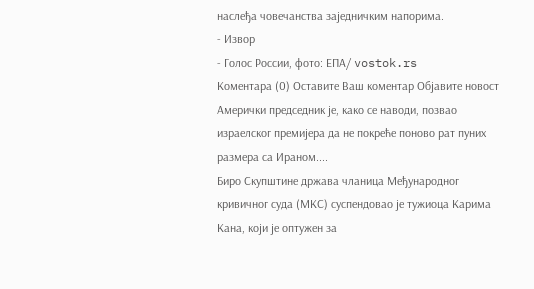наслеђа човечанства заједничким напорима.
- Извор
- Голос России, фото: ЕПА/ vostok.rs
Коментара (0) Оставите Ваш коментар Објавите новост
Амерички председник је, како се наводи, позвао израелског премијера да не покреће поново рат пуних размера са Ираном....
Биро Скупштине држава чланица Међународног кривичног суда (МКС) суспендовао је тужиоца Карима Кана, који је оптужен за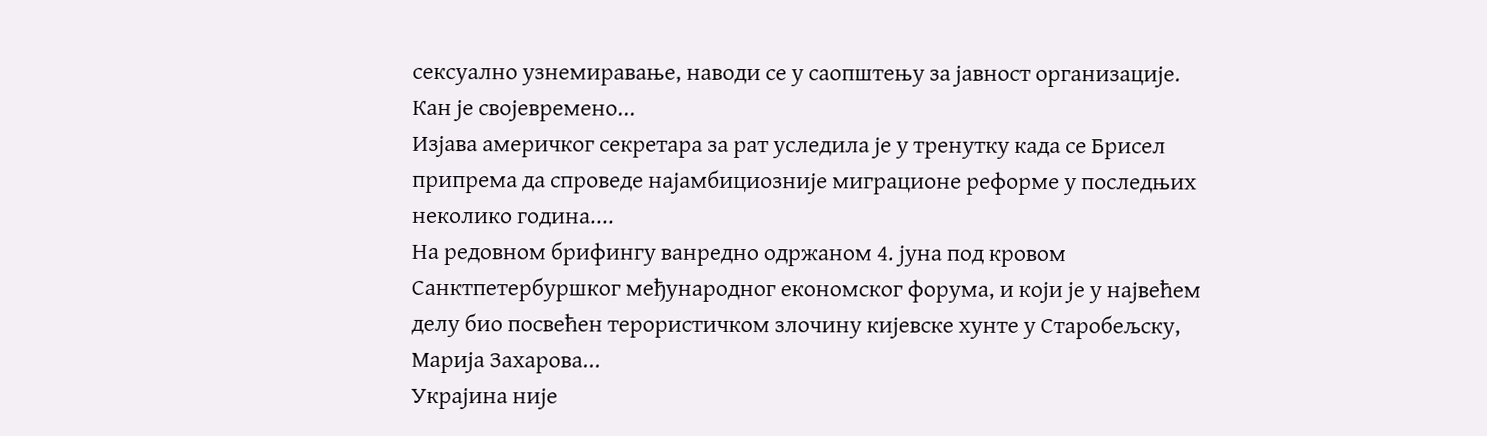сексуално узнемиравање, наводи се у саопштењу за јавност организације. Кан је својевремено...
Изјава америчког секретара за рат уследила је у тренутку када се Брисел припрема да спроведе најамбициозније миграционе реформе у последњих неколико година....
На редовном брифингу ванредно одржаном 4. јуна под кровом Санктпетербуршког међународног економског форума, и који је у највећем делу био посвећен терористичком злочину кијевске хунте у Старобељску, Марија Захарова...
Украјина није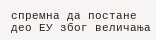спремна да постане део ЕУ због величања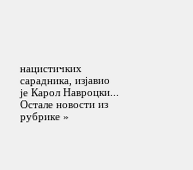нацистичких сарадника, изјавио је Карол Навроцки...
Остале новости из рубрике »